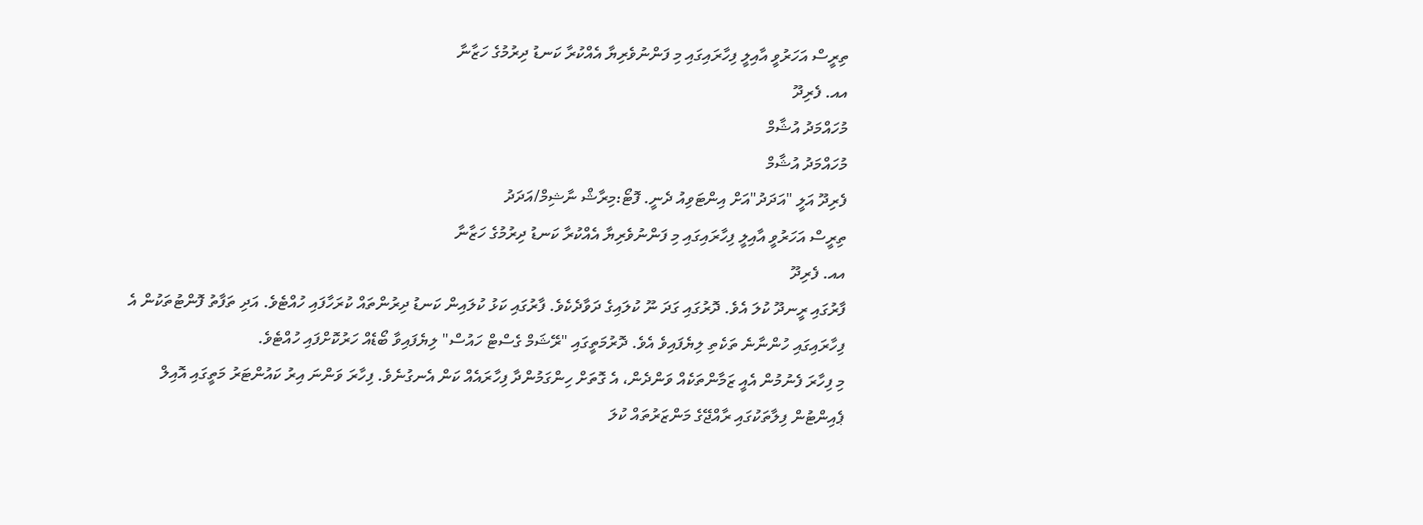ތިރީސް އަހަރުވީ އާއިލީ ފިހާރައިގައި މި ފަންނުވެރިޔާ އެއްކުރާ ކަނޑު ދިރުމުގެ ހަޒާނާ
އއ. ފެރިދޫ
މުހައްމަދު އުޝާމް
މުހައްމަދު އުޝާމް
ފެރިދޫ އަލީ "އަދަދު"އަށް އިންޓަވިއު ދެނީ. ފޮޓޯ:މިރާޝް ނާޝިމް/އަދަދު
ތިރީސް އަހަރުވީ އާއިލީ ފިހާރައިގައި މި ފަންނުވެރިޔާ އެއްކުރާ ކަނޑު ދިރުމުގެ ހަޒާނާ
އއ. ފެރިދޫ
ފާރުގައި ރީނދޫ ކުލަ އެވެ. ދޮރުގައި ގަދަ ނޫ ކުލައިގެ ދަވާދެކެވެ. ފާރުގައި ކަޅު ކުލައިން ކަނޑު ދިރުންތައް ކުރަހާފައި ހުއްޓެވެ. އަދި ތަފާތު ފޮންޓުތަކުން އެ ފިހާރައިގައި ހުންނާނެ ތަކެތި ލިޔެފައިވެ އެވެ. ދޮރުމަތީގައި "ރޭޝަމް ގެސްޓް ހައުސް" ލިޔެފައިވާ ބޯޑެއް ހަރުކޮށްފައި ހުއްޓެވެ.
މި ފިހާރަ ފެނުމުން އެއީ ޒަމާންތަކެއް ވަންދެން، އެ ގޮތަށް ހިންގަމުންދާ ފިހާރައެއް ކަން އެނގުނެވެ. ފިހާރަ ވަންނަ އިރު ކައުންޓަރު މަތީގައި އޮއިލް ޕެއިންޓުން ފިލާތަކުގައި ރާއްޖޭގެ މަންޒަރުތައް ކުލަ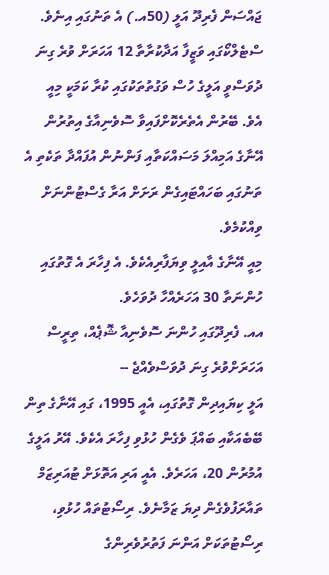ޖައްސަން ފެރިދޫ އަލީ (50އ.) އެ ތަނުގައި އިނެވެ.
ސްޓެލްކޯގައި ވަޒީފާ އަދާކުރާތާ 12 އަހަރަށް ވުރެ ގިނަ ދުވަސްވީ އަލީގެ ހުސް ވަގުތުތަކުގައި ކުރާ ކަމަކީ މިއީ އެވެ. ބޭރުން އެތެރެކޮށްފައިވާ ސޮވެނިއާގެ އިތުރުން އޭނާގެ އަމިއްލަ މަސައްކަތާއި ފަންނުން އުފައްދާ ތަކެތި އެ ތަނުގައި ބަހައްޓައިގެން ރަށަށް އަރާ ގެސްޓުންނަށް ވިއްކުމެވެ.
މިއީ އޭނާގެ އާއިލީ ވިޔަފާރިއެކެވެ. އެ ފިހާރަ އެ ގޮތުގައި ހުންނަތާ 30 އަހަރެއްހާ ދުވަހެވެ.
އއ. ފެރިދޫގައި ހުންނަ ސޮވެނިއާ ޝޮޕެއް، ތިރީސް އަހަރަށްވުރެ ގިނަ ދުވަސްވެއްޖެ --
އަލީ ކިޔައިދިން ގޮތުގައި، އެއީ 1995، ގައި އޭނާގެ ތިން ބޭބެއަކާއި ބައްޕަ ވެގެން ހުޅުވި ފިހާރަ އެކެވެ. އޭރު އަލީގެ އުމުރުން 20، އަހަރެވެ. އެއީ އަރި އަތޮޅަށް ޓުއަރިޒަމް ތައާރަފުވެގެން ދިޔަ ޒަމާނެވެ. ރިސޯޓުތައް ހުޅުވި، ރިސޯޓުތަކަށް އަންނަ ފަތުރުވެރިންގެ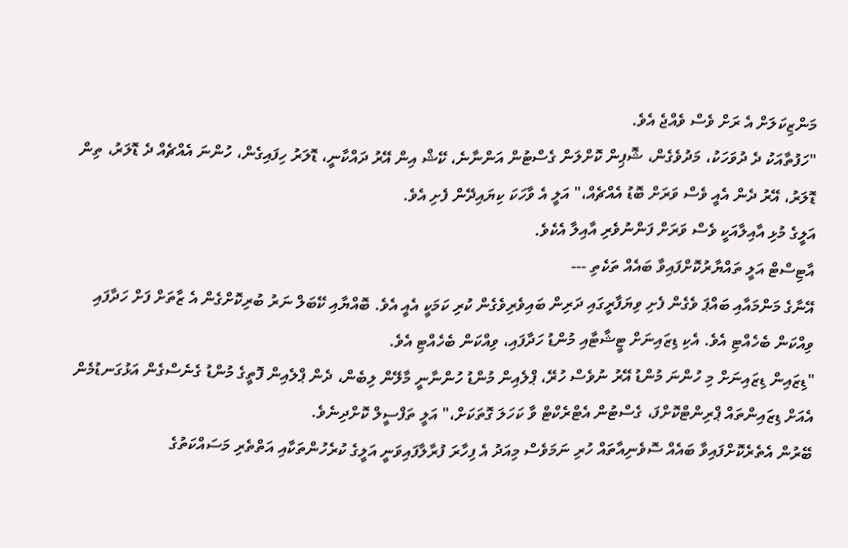މަންޒިކަލަށް އެ ރަށް ވެސް ވެއްޖެ އެވެ.
"ހަފުތާއަކު ދެ ދުވަހަކު، މަދުވެގެން، ޝޮޕިން ކޮށްލަން ގެސްޓުން އަންނާނެ، ކޭޝް އިން އޭރު ދައްކާނީ، ޑޮލަރު ހިފައިގެން، ހުންނަ އެއްޗެއް ދެ ޑޮލަރު، ތިން ޑޮލަރު، އޭރު ދެން އެއީ ވެސް ވަރަށް ބޮޑު އެއްޗެއް،" އަލީ އެ ވާހަކަ ކިޔައިދޭން ފެށި އެވެ.
އަލީގެ މުޅި އާއިލާއަކީ ވެސް ވަރަށް ފަންނުވެރި އާއިލާ އެކެވެ.
އާޓިސްޓް އަލީ ތައްޔާރުކޮށްފައިވާ ބައެއް ތަކެތި ---
އޭނާގެ މަންމައާއި ބައްޕަ ވެގެން ފެށި ވިޔަފާރީގައި ދަރިން ބައިވެރިވެގެން ކުރި ކަމަކީ އެއީ އެވެ. ބޮއްޔާއި ކޭބަލް ނަރު ބުރިކޮށްގެން އެ ޒާތަށް ފަށް ހަދާފައި ވިއްކަން ބެހެއްޓި އެވެ. އެކި ޑިޒައިނަށް ޓީޝާޓާއި މުންޑު ހަދާފައި، ވިއްކަން ބެހެއްޓި އެވެ.
"ޑިޒައިން ޑިޒައިނަށް މި ހުންނަ މުންޑު އޭރު ނުވެސް ހުރޭ، ޕްލެއިން މުންޑު ހުންނާނީ މާލޭން ލިބެން، ދެން ޕްލެއިން ފޮތީގެ މުންޑު ގެނެސްގެން އަޅުގަނޑުމެން އެއަށް ޑިޒައިންތައް ޕްރިންޓްކޮށްފަ، ގެސްޓުން އެޓްރެކްޓް ވާ ކަހަލަ ގޮތަކަށް،" އަލީ ތަފްސީލް ކޮށްދިނެވެ.
ބޭރުން އެތެރެކޮށްފައިވާ ބައެއް ސޮވެނިއާތައް ހުރި ނަމަވެސް މިއަދު އެ ފިހާރަ ފުރާލާފައިވަނީ އަލީގެ ކުރެހުންތަކާއި އަތްތެރި މަސައްކަތުގެ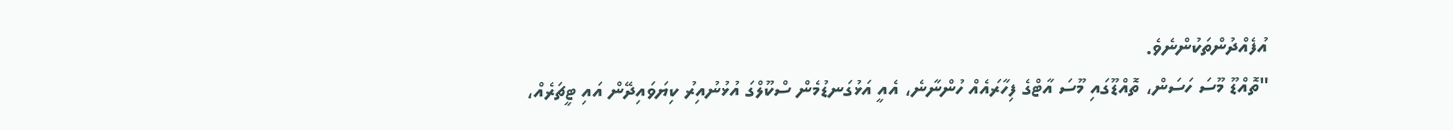އުފެއްދުންތަކުންނެވެ.
"ތޮއްޑޫ މޫސަ ހަސަން، ތޮއްޑޫގައި މޫސަ އާޓްގެ ފިހާރައެއް ހުންނާނެ، އެއީ އަޅުގަނޑުމެން ސްކޫލްގަ އުޅުނުއިރު ކިޔަވައިދޭން އައި ޓީޗަރެއް،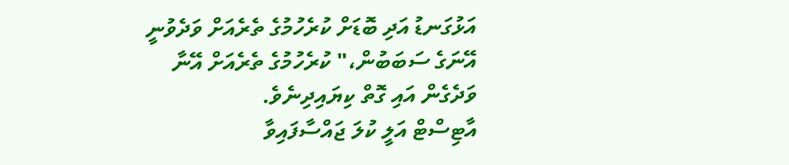އަޅުގަނޑު އަދި ބޮޑަށް ކުރެހުމުގެ ތެރެއަށް ވަދެވުނީ އޭނަގެ ސަބަބުން،" ކުރެހުމުގެ ތެރެއަށް އޭނާ ވަދެގެން އައި ގޮތް ކިޔައިދިނެވެ.
އާޓިސްޓް އަލީ ކުލަ ޖައްސާފައިވާ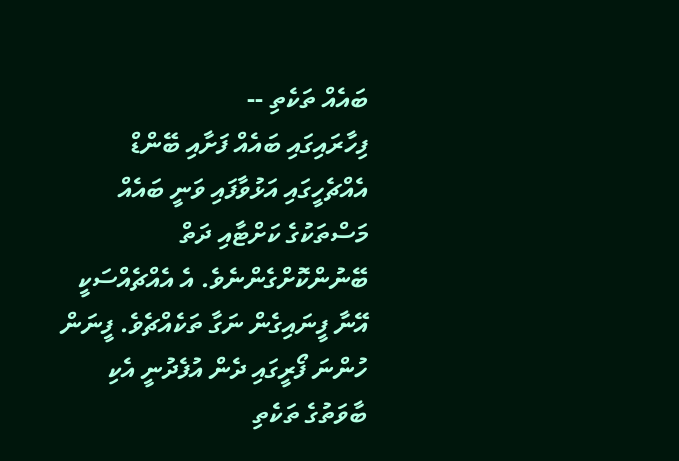ބައެއް ތަކެތި --
ފިހާރައިގައި ބައެއް ފަށާއި ބޭންޑް އެއްޗެހީގައި އަޅުވާފައި ވަނީ ބައެއް މަސްތަކުގެ ކަށްޓާއި ދަތް ބޭނުންކޮށްގެންނެވެ. އެ އެއްޗެއްސަކީ އޭނާ ފީނައިގެން ނަގާ ތަކެއްޗެވެ. ފީނަން ހުންނަ ފޯރީގައި ދެން އުފެދުނީ އެކި ބާވަތުގެ ތަކެތި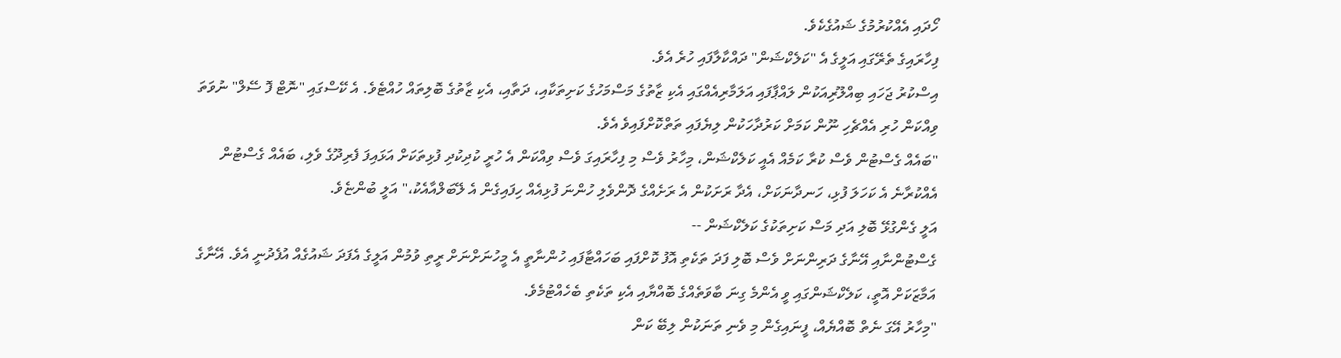ހޯދައި އެއްކުރުމުގެ ޝައުގެކެވެ.
ފިހާރައިގެ ތެރޭގައި އަލީގެ އެ "ކަލެކްޝަން" ދައްކާލާފައި ހުރެ އެވެ.
އިސްކުރު ޖަހައި ބިއްލޫރިއަކުން ލައްޕާފައި އަލަމާރިއެއްގައި އެކި ޒާތުގެ މަސްމަހުގެ ކަށިތަކާއި، ދަތާއި، އެކި ޒާތުގެ ބޮލިތައް ހުއްޓެވެ. އެ ކޭސްގައި "ނޮޓް ފޮ ސޭލް" ނުވަތަ ވިއްކަން ހުރި އެއްޗެހި ނޫން ކަމަށް ކަރުދާހަކުން ލިޔެފައި ތަތްކޮށްފައިވެ އެވެ.
"ބައެއް ގެސްޓުން ވެސް ކުރާ ކަމެއް އެއީ ކަލެކްޝަން، މިހާރު ވެސް މި ފިހާރައިގަ ވެސް ވިއްކަން އެ ހުރީ ކުދިކުދި ފުޅިތަކަށް އަޅައިފަ ފެރިދޫގެ ވެލި، ބައެއް ގެސްޓުން އެއްކުރާނެ އެ ކަހަލަ ފުޅި، ހަނދާނަކަށް، އެދާ ރަށަކުން އެ ރަށެއްގެ ދޮންވެލި ހުންނަ ފުޅިއެއް ހިފައިގެން އެ ލޭބަލްއާއެކު،" އަލީ ބުންޏެވެ.
އަލީ ގެންގުޅޭ ބޮލި އަދި މަސް ކަށިތަކުގެ ކަލެކްޝަން --
ގެސްޓުންނާއި އޭނާގެ ދަރިންނަށް ވެސް ބޮލި ފަދަ ތަކެތި އޮފު ކޮށްފައި ބަހައްޓާފައި ހުންނާތީ އެ މީހުނަށްނަށް ރީތި ވުމުން އަލީގެ އެފަދަ ޝައުގެއް އުފެދުނީ އެވެ. އޭނާގެ އަމާޒަކަށް އޮތީ، ކަލެކްޝަންގައި ވީ އެންމެ ގިނަ ބާވަތެއްގެ ބޮއްޔާއި އެކި ތަކެތި ބެހެއްޓުމެވެ.
"މިހާރު އޭގަ ނެތް ބޮއްޔެއް، ފީނައިގެން މި ވެނި ތަނަކުން ލިބޭ ކަން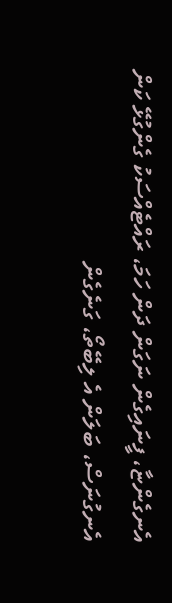އެނގެންޏާ، ފީނައިގެން ނަގަން ދަން ހަމަ، ރައްޓެއްސަކު ގެންގުޅޭ ކަން އެނގުނަސް، ބަލަން އެ ލިބޭތޯ، ގަނެގެން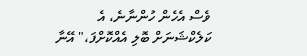ވެސް އެހެން ހުންނާނެ، އެ ކަލެކްޝަނަށް ބޮލި އެއްކޮށްފަ،" އޭނާ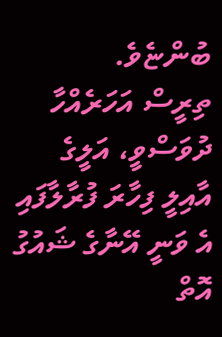ބުންޏެވެ.
ތިރީސް އަހަރެއްހާ ދުވަސްވީ، އަލީގެ އާއިލީ ފިހާރަ ފުރާލާފައި އެ ވަނީ އޭނާގެ ޝައުގު އޮތް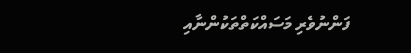ފަންނުވެރި މަސައްކަތްތަކުންނާއި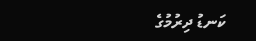ކަނޑު ދިރުމުގެ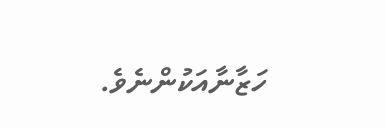ހަޒާނާއަކުންނެވެ.